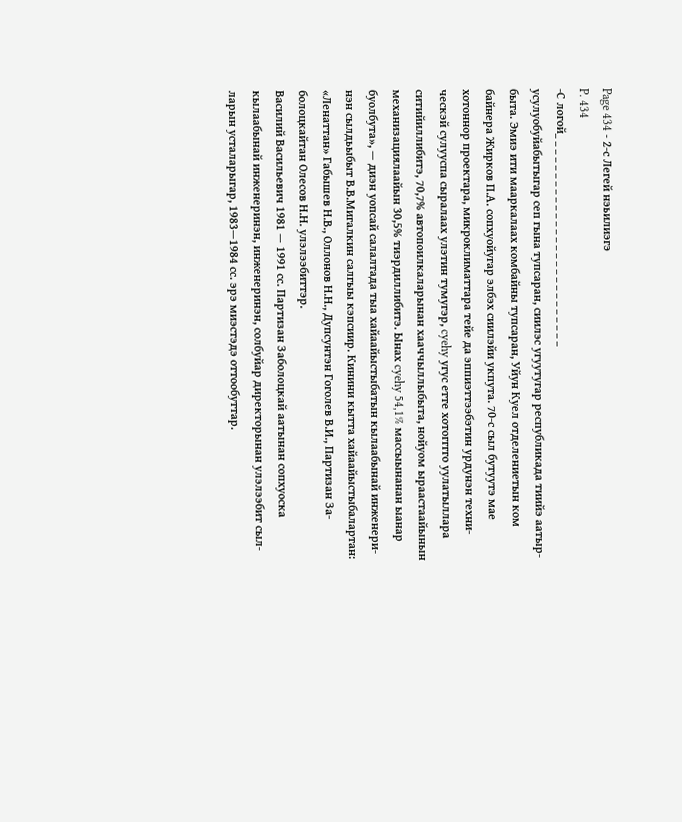Page 434 - 2-с Легей нэьилиэгэ
P. 434
-С логой_ _ _ _ _ _ _ _ _ _ _ _ _ _ _ _ _ _ _ _ _ _ _ _ _ _ _
усулуобуйабытыгар сеп гына тупсаран, сиилэс угуутугар республикада тиийэ аатыр-
быта. Эмиэ ити мааркалаах комбайны тупсаран, Уйун Куел отделениетын ком
байнера Жирков П.А. сопхуойугар элбэх сиилэйи укпута. 70-с сыл бутуутэ мае
хотоннор проектара, микроклиматтара тейе да эппиэттээбэтин урдунэн техни-
ческэй сулууспа сыралаах улэтин тумугэр, cyehy угус етте хотогггго уулатыллара
ситийиллибитэ, 70,7% автопоилкаларынан хааччыллыбыта, нойуом ыраастаайынын
механизациялаайын 30,5% тиэрдиллибитэ. Ынах cyehy 54,1% массыынанан ыанар
буолбута», — диэн уопсай салалтада тыа хайаайыстыбатын кылаабынай инженери-
нэн сылдьыбыт В.В.Мигалкин салгыы кэпсиир. Кинини кытта хайаайыстыбалартан:
«Ленаттан» Габышев Н.В., Оллонов Н.Н., Дупсунтэн Гоголев В.И., Партизан За-
болоцкайтан Олесов Н.Н. улэлээбиттэр.
Василий Васильевич 1981 — 1991 сс. Партизан Заболоцкай аатынан сопхуоска
кылаабынай инженеринэн, инженеринэн, солбуйар директорынан улэлээбит сыл-
ларын усталарыгар, 1983—1984 сс. эрэ миэстэдэ оттообуттар.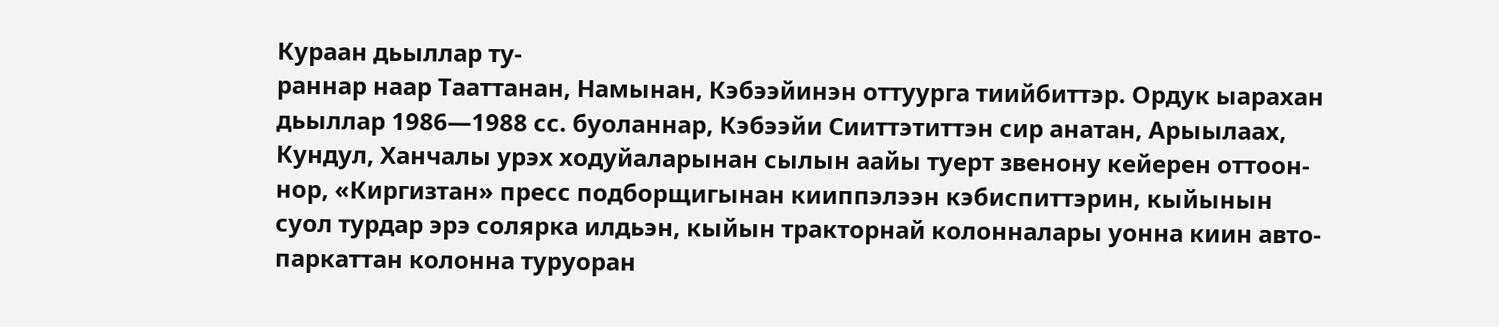Кураан дьыллар ту-
раннар наар Тааттанан, Намынан, Кэбээйинэн оттуурга тиийбиттэр. Ордук ыарахан
дьыллар 1986—1988 сс. буоланнар, Кэбээйи Сииттэтиттэн сир анатан, Арыылаах,
Кундул, Ханчалы урэх ходуйаларынан сылын аайы туерт звенону кейерен оттоон-
нор, «Киргизтан» пресс подборщигынан кииппэлээн кэбиспиттэрин, кыйынын
суол турдар эрэ солярка илдьэн, кыйын тракторнай колонналары уонна киин авто-
паркаттан колонна туруоран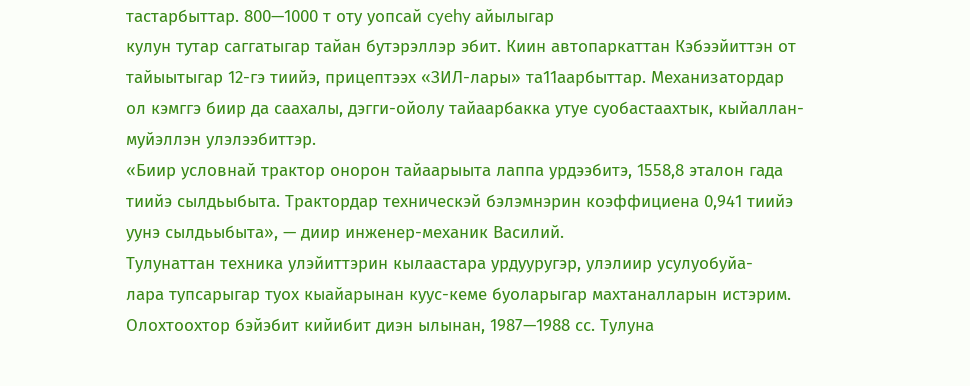тастарбыттар. 800—1000 т оту уопсай cyehy айылыгар
кулун тутар саггатыгар тайан бутэрэллэр эбит. Киин автопаркаттан Кэбээйиттэн от
тайыытыгар 12-гэ тиийэ, прицептээх «ЗИЛ-лары» та11аарбыттар. Механизатордар
ол кэмггэ биир да саахалы, дэгги-ойолу тайаарбакка утуе суобастаахтык, кыйаллан-
муйэллэн улэлээбиттэр.
«Биир условнай трактор онорон тайаарыыта лаппа урдээбитэ, 1558,8 эталон гада
тиийэ сылдьыбыта. Трактордар техническэй бэлэмнэрин коэффициена 0,941 тиийэ
уунэ сылдьыбыта», — диир инженер-механик Василий.
Тулунаттан техника улэйиттэрин кылаастара урдууругэр, улэлиир усулуобуйа-
лара тупсарыгар туох кыайарынан куус-кеме буоларыгар махтаналларын истэрим.
Олохтоохтор бэйэбит кийибит диэн ылынан, 1987—1988 сс. Тулуна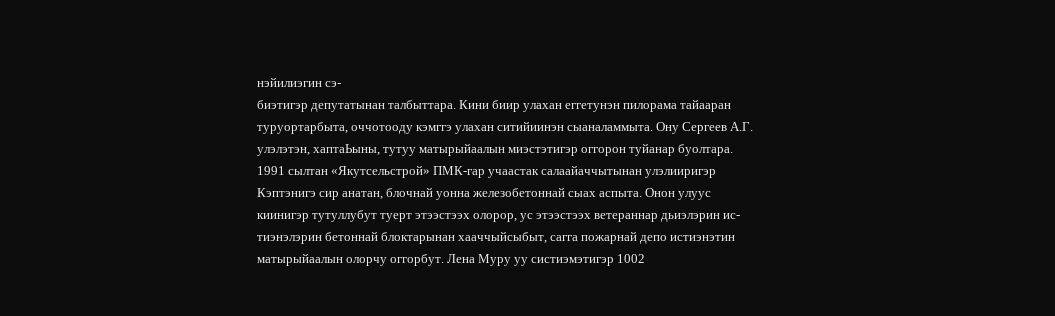нэйилиэгин сэ-
биэтигэр депутатынан талбыттара. Кини биир улахан еггетунэн пилорама тайааран
туруортарбыта, оччотооду кэмггэ улахан ситийиинэн сыаналаммыта. Ону Сергеев А.Г.
улэлэтэн, хаптаЬыны, тутуу матырыйаалын миэстэтигэр оггорон туйанар буолтара.
1991 сылтан «Якутсельстрой» ПМК-гар учаастак салаайаччытынан улэлииригэр
Кэптэнигэ сир анатан, блочнай уонна железобетоннай сыах аспыта. Онон улуус
киинигэр тутуллубут туерт этээстээх олорор, ус этээстээх ветераннар дьиэлэрин ис-
тиэнэлэрин бетоннай блоктарынан хааччыйсыбыт, сагга пожарнай депо истиэнэтин
матырыйаалын олорчу оггорбут. Лена Муру уу систиэмэтигэр 1002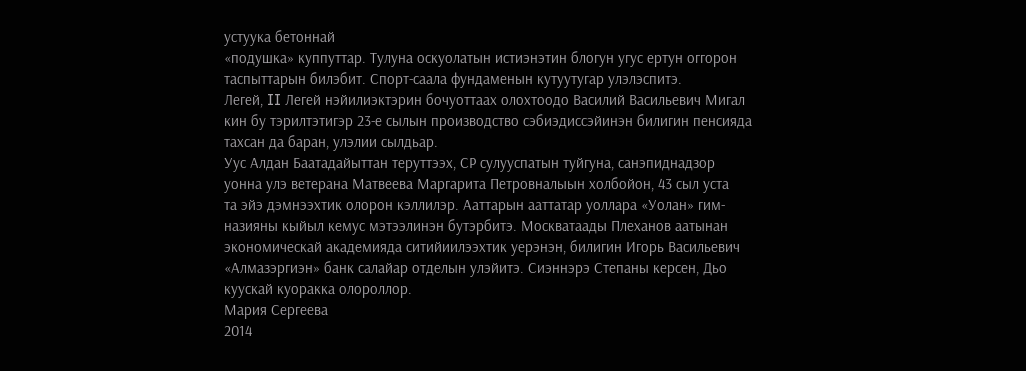устуука бетоннай
«подушка» куппуттар. Тулуна оскуолатын истиэнэтин блогун угус ертун оггорон
таспыттарын билэбит. Спорт-саала фундаменын кутуутугар улэлэспитэ.
Легей, II Легей нэйилиэктэрин бочуоттаах олохтоодо Василий Васильевич Мигал
кин бу тэрилтэтигэр 23-е сылын производство сэбиэдиссэйинэн билигин пенсияда
тахсан да баран, улэлии сылдьар.
Уус Алдан Баатадайыттан теруттээх, СР сулууспатын туйгуна, санэпиднадзор
уонна улэ ветерана Матвеева Маргарита Петровналыын холбойон, 43 сыл уста
та эйэ дэмнээхтик олорон кэллилэр. Ааттарын ааттатар уоллара «Уолан» гим-
назияны кыйыл кемус мэтээлинэн бутэрбитэ. Москватаады Плеханов аатынан
экономическай академияда ситийиилээхтик уерэнэн, билигин Игорь Васильевич
«Алмазэргиэн» банк салайар отделын улэйитэ. Сиэннэрэ Степаны керсен, Дьо
куускай куоракка олороллор.
Мария Сергеева
2014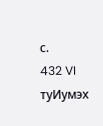с.
432 VI туИумэх